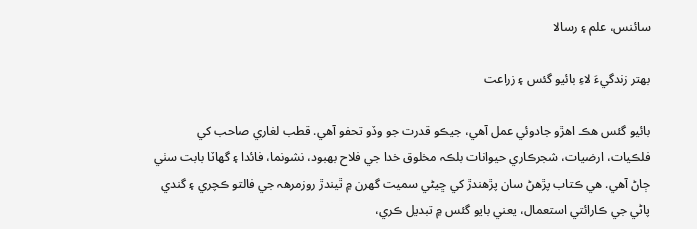سائنس، علم ۽ رسالا

بھتر زندگيءَ لاءِ بائيو گئس ۽ زراعت

بائيو گئس هڪ اهڙو جادوئي عمل آهي، جيڪو قدرت جو وڏو تحفو آهي. قطب لغاري صاحب کي فلڪيات، ارضيات، شجرڪاري حيوانات بلڪہ مخلوق خدا جي فلاح بھبود، نشونما، فائدا ۽ گهاٽا بابت سٺي ڄاڻ آهي. ھي ڪتاب پڙھڻ سان پڙھندڙ کي ڇيڻي سميت گهرن ۾ ٿيندڙ روزمرهہ جي فالتو ڪچري ۽ گندي پاڻي جي ڪارائتي استعمال، يعني بايو گئس ۾ تبديل ڪري،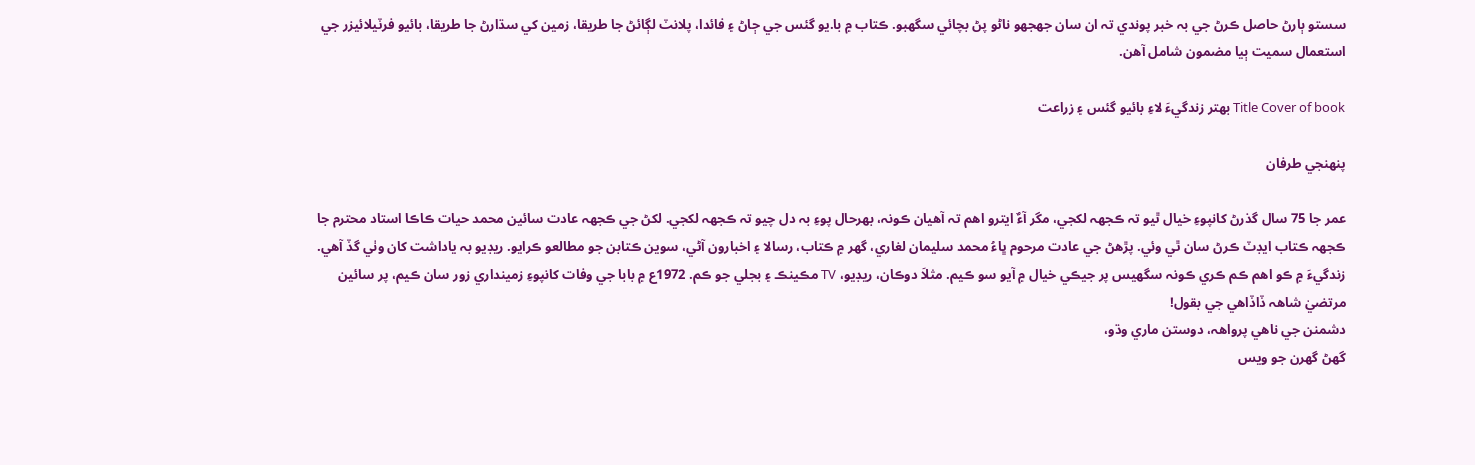سستو ٻارڻ حاصل ڪرڻ جي بہ خبر پوندي تہ ان سان جهجهو ناڻو پڻ بچائي سگهبو. ڪتاب ۾ با.يو گئس جي ڄاڻ ۽ فائدا، پلانٽ لڳائڻ جا طريقا، زمين کي سڌارڻ جا طريقا، بائيو فرٽيلائيزر جي استعمال سميت ٻيا مضمون شامل آھن.

Title Cover of book بھتر زندگيءَ لاءِ بائيو گئس ۽ زراعت

پنھنجي طرفان

عمر جا 75 سال گذرڻ کانپوءِ خيال ٿيو تہ ڪجهہ لکجي، مگر آءٌ ايترو اهم تہ آهيان ڪونہ، بھرحال پوءِ بہ دل چيو تہ ڪجهہ لکجي. لکڻ جي ڪجهہ عادت سائين محمد حيات ڪاڪا استاد محترم جا ڪجهہ ڪتاب ايڊٽ ڪرڻ سان ٿي وئي. پڙهڻ جي عادت مرحوم ڀاءُ محمد سليمان لغاري، گهر ۾ ڪتاب، رسالا ۽ اخبارون آڻي، سوين ڪتابن جو مطالعو ڪرايو. ريڊيو بہ ياداشت کان وٺي گڏ آهي.
زندگيءَ ۾ ڪو اهم ڪم ڪري ڪونہ سگهيس پر جيڪي خيال ۾ آيو سو ڪيم. مثلاَ دوڪان، ريڊيو، TV مڪينڪ ۽ بجلي جو ڪم. 1972ع ۾ بابا جي وفات کانپوءِ زمينداري زور سان ڪيم، پر سائين مرتضيٰ شاھہ ڏاڏاهي جي بقول!
دشمنن جي ناهي پرواھہ، دوستن ماري وڌو،
گهڻ گهرن جو ويس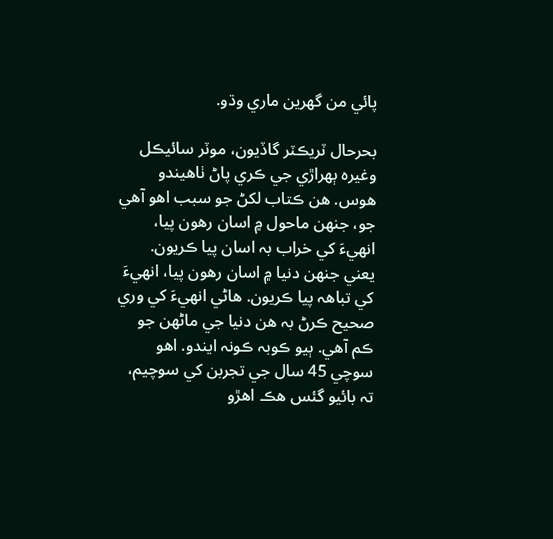پائي من گهرين ماري وڌو.

بحرحال ٽريڪٽر گاڏيون، موٽر سائيڪل وغيرہ ٻھراڙي جي ڪري پاڻ ٺاهيندو هوس. هن ڪتاب لکڻ جو سبب اهو آهي جو، جنھن ماحول ۾ اسان رهون پيا، انھيءَ کي خراب بہ اسان پيا ڪريون. يعني جنھن دنيا ۾ اسان رهون پيا، انھيءَ کي تباھہ پيا ڪريون. هاڻي انھيءَ کي وري صحيح ڪرڻ بہ هن دنيا جي ماڻھن جو ڪم آهي. ٻيو ڪوبہ ڪونہ ايندو. اهو سوچي 45 سال جي تجربن کي سوچيم، تہ بائيو گئس هڪ اهڙو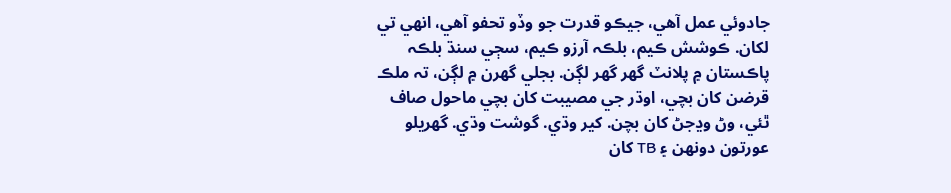جادوئي عمل آهي، جيڪو قدرت جو وڏو تحفو آهي، انھي تي لکان. ڪوشش ڪيم، بلڪہ آرزو ڪيم، سڄي سنڌ بلڪہ پاڪستان ۾ پلانٽ گهر گهر لڳن. بجلي گهرن ۾ لڳن، تہ ملڪ قرضن کان بچي، اوڌر جي مصيبت کان بچي ماحول صاف ٿئي، وڻ وڍجڻ کان بچن. کير وڌي. گوشت وڌي. گهريلو عورتون دونھن ۽ TB کان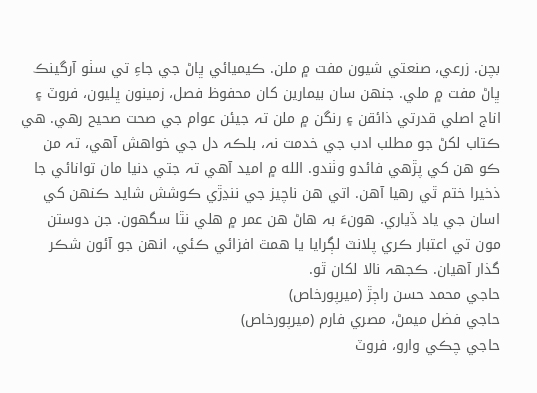بچن. زرعي، صنعتي شيون مفت ۾ ملن. ڪيميائي ڀاڻ جي جاءِ تي سٺو آرگينڪ ڀاڻ مفت ۾ ملي. جنھن سان بيمارين کان محفوظ فصل، زمينون ڀليون، فروٽ ۽ اناج اصلي قدرتي ذائقن ۽ رنگن ۾ ملن تہ جيئن عوام جي صحت صحيح رهي. هي ڪتاب لکڻ جو مطلب ادب جي خدمت نہ، بلڪہ دل جي خواهش آهي، تہ من ڪو هن کي پڙهي فائدو وٺندو. الله ۾ اميد آهي تہ جتي دنيا مان توانائي جا ذخيرا ختم ٿي رهيا آهن. اتي هن ناچيز جي ننڍڙي ڪوشش شايد ڪنھن کي اسان جي ياد ڏياري. هونءَ بہ هاڻ هن عمر ۾ هلي نٿا سگهون. جن دوستن مون تي اعتبار ڪري پلانٽ لڳرايا يا همٿ افزائي ڪئي، انھن جو آئون شڪر گذار آهيان. ڪجهہ نالا لکان ٿو.
حاجي محمد حسن راڄڙ (ميرپورخاص)
حاجي فضل ميمڻ، مصري فارم (ميرپورخاص)
حاجي چڪي وارو، فروٽ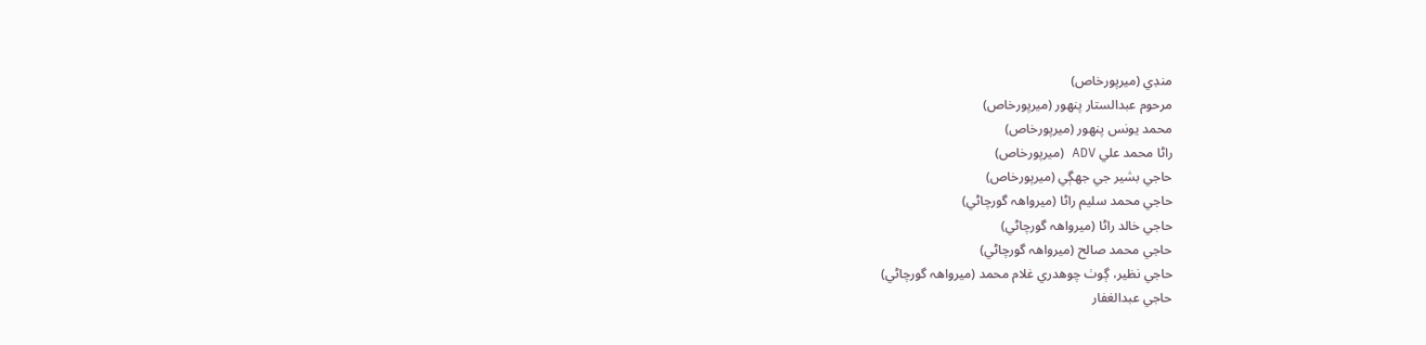منڊي (ميرپورخاص)
مرحوم عبدالستار پنھور (ميرپورخاص)
محمد يونس پنھور (ميرپورخاص)
راڻا محمد علي ADV (ميرپورخاص)
حاجي بشير جي جهڳي (ميرپورخاص)
حاجي محمد سليم راڻا (ميرواھہ گورچاڻي)
حاجي خالد راڻا (ميرواھہ گورچاڻي)
حاجي محمد صالح (ميرواھہ گورچاڻي)
حاجي نظير، ڳوٺ چوهدري غلام محمد (ميرواھہ گورچاڻي)
حاجي عبدالغفار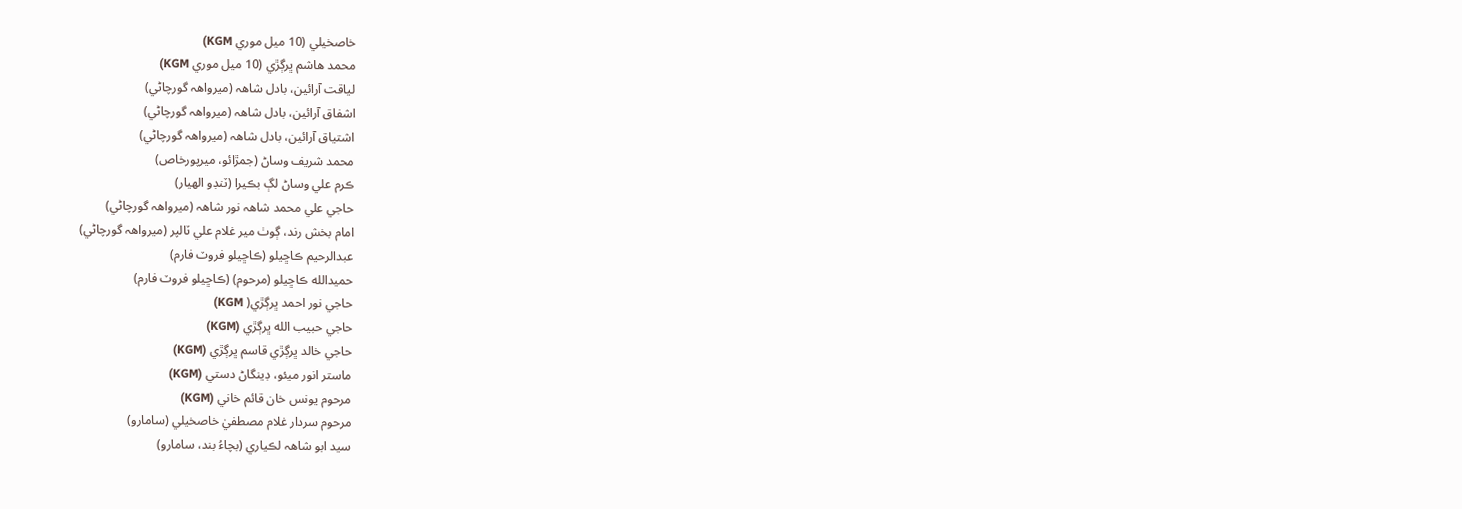خاصخيلي (10 ميل موري KGM)
محمد هاشم ڀرڳڙي (10 ميل موري KGM)
لياقت آرائين، بادل شاھہ (ميرواھہ گورچاڻي)
اشفاق آرائين، بادل شاھہ (ميرواھہ گورچاڻي)
اشتياق آرائين، بادل شاھہ (ميرواھہ گورچاڻي)
محمد شريف وساڻ (جمڙائو، ميرپورخاص)
ڪرم علي وساڻ لڳ بڪيرا (ٽنڊو الھيار)
حاجي علي محمد شاھہ نور شاھہ (ميرواھہ گورچاڻي)
امام بخش رند، ڳوٺ مير غلام علي ٽالپر (ميرواھہ گورچاڻي)
عبدالرحيم ڪاڇيلو (ڪاڇيلو فروٽ فارم)
حميدالله ڪاڇيلو (مرحوم) (ڪاڇيلو فروٽ فارم)
حاجي نور احمد ڀرڳڙي( KGM)
حاجي حبيب الله ڀرڳڙي (KGM)
حاجي خالد ڀرڳڙي قاسم ڀرڳڙي (KGM)
ماستر انور ميئو، ڊينگاڻ دستي (KGM)
مرحوم يونس خان قائم خاني (KGM)
مرحوم سردار غلام مصطفيٰ خاصخيلي (سامارو)
سيد ابو شاھہ لڪياري (بچاءُ بند، سامارو)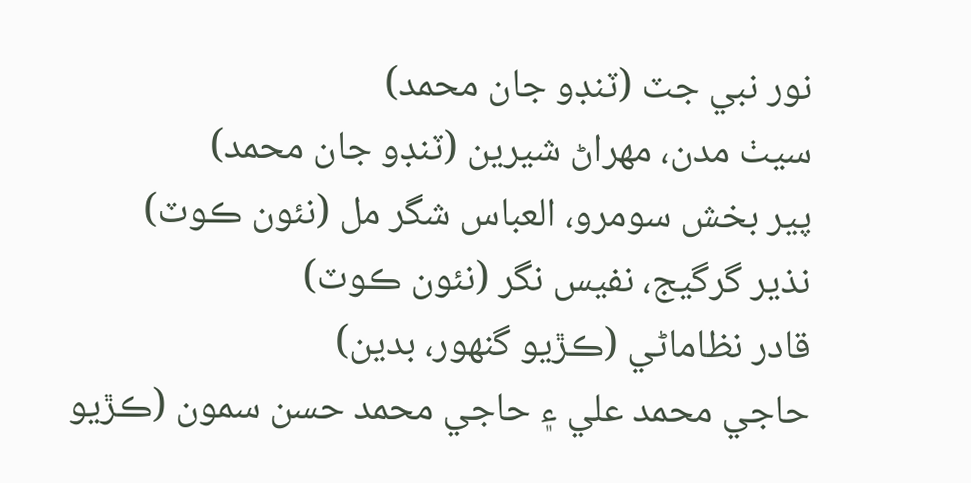نور نبي جٽ (ٽنڊو جان محمد)
سيٺ مدن، مھراڻ شيرين (ٽنڊو جان محمد)
پير بخش سومرو، العباس شگر مل (نئون ڪوٽ)
نذير گرگيج، نفيس نگر (نئون ڪوٽ)
قادر نظاماڻي (ڪڙيو گنھور، بدين)
حاجي محمد علي ۽ حاجي محمد حسن سمون (ڪڙيو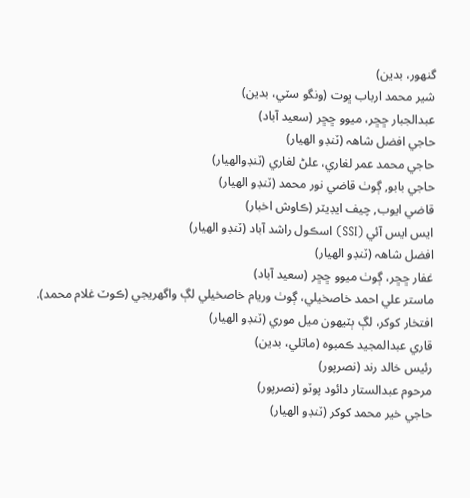گنھور، بدين)
شير محمد ارباب ڀوت (ونگو سٽي، بدين)
عبدالجبار ڇڇر، ميوو ڇڇر (سعيد آباد)
حاجي افضل شاھہ (ٽنڊو الھيار)
حاجي محمد عمر لغاري، علڻ لغاري (ٽنڊوالھيار)
حاجي بابو, ڳوٺ قاضي نور محمد (ٽنڊو الھيار)
قاضي ايوب, چيف ايڊيٽر (ڪاوش اخبار)
ايس ايس آئي (SSI) اسڪول راشد آباد (ٽنڊو الھيار)
افضل شاھہ (ٽنڊو الھيار)
غفار ڇڇر، ڳوٺ ميوو ڇڇر (سعيد آباد)
ماستر علي احمد خاصخيلي، ڳوٺ وريام خاصخيلي لڳ واگهريجي (ڪوٽ غلام محمد).
افتخار کوکر، لڳ ٻٽيھون ميل موري (ٽنڊو الھيار)
قاري عبدالمجيد ڪمبوه (ماتلي، بدين)
رئيس خالد رند (نصرپور)
مرحوم عبدالستار دائود پوٽو (نصرپور)
حاجي خير محمد کوکر (ٽنڊو الھيار)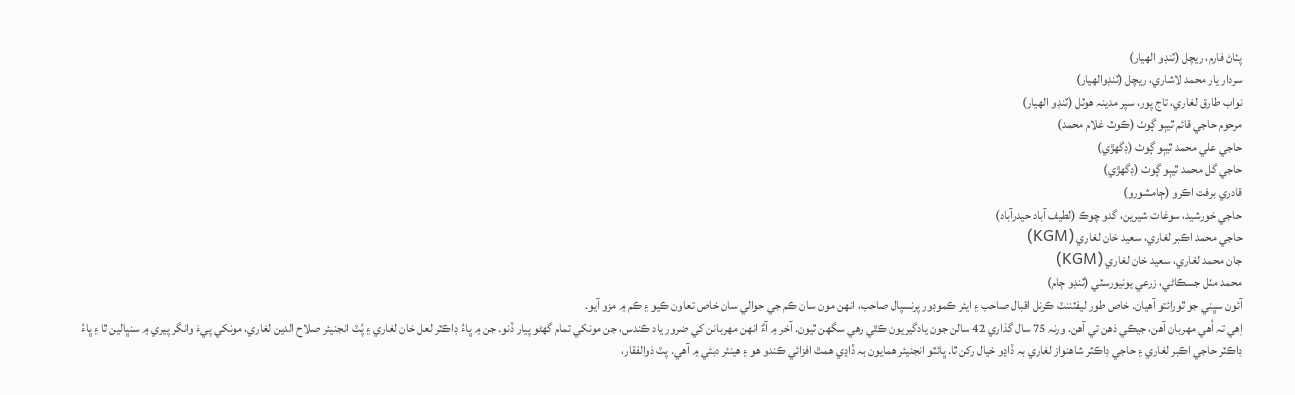پٺاڻ فارم، ريچل (ٽنڊو الھيار)
سردار يار محمد لاشاري، ريچل (ٽنڊوالھيار)
نواب طارق لغاري، تاج پور، سپر مدينہ هوٽل (ٽنڊو الھيار)
مرحوم حاجي قائم ٿيٻو ڳوٺ (ڪوٽ غلام محمد)
حاجي علي محمد ٿيٻو ڳوٺ (ڊگهڙي)
حاجي گل محمد ٿيٻو ڳوٺ (ڊگهڙي)
قادري برفت اڪرو (ڄامشورو)
حاجي خورشيد، سوغات شيرين، گدو چوڪ (لطيف آباد حيدرآباد)
حاجي محمد اڪبر لغاري، سعيد خان لغاري (KGM)
جان محمد لغاري، سعيد خان لغاري (KGM)
محمد مٺل جسڪاڻي، زرعي يونيورسٽي (ٽنڊو ڄام)
آئون سڀني جو ٿورائتو آهيان. خاص طور ليفٽننٽ ڪرنل اقبال صاحب ۽ ايئر ڪموڊور پرنسپال صاحب، انھن مون سان ڪم جي حوالي سان خاص تعاون ڪيو ۽ ڪم ۾ مزو آيو.
اِهي تہ اُهي مھربان آهن، جيڪي ذهن تي آهن. ورنہ 75 سال گذاري 42 سالن جون يادگيريون ڪٿي رهي سگهن ٿيون. آخر ۾ آءٌ انھن مھربانن کي ضرور ياد ڪندس، جن مونکي تمام گهڻو پيار ڏنو. جن ۾ ڀاءُ ڊاڪٽر لعل خان لغاري ۽ پُٽ انجنيئر صلاح الدين لغاري، مونکي پيءَ وانگر پيري ۾ سنڀالين ٿا ۽ ڀاءُ ڊاڪٽر حاجي اڪبر لغاري ۽ حاجي ڊاڪٽر شاهنواز لغاري بہ ڏاڍو خيال رکن ٿا. ڀائٽو انجنيئر همايون بہ ڏاڍي همٿ افزائي ڪندو هو ۽ هينئر دبئي ۾ آهي. پٽ ذوالفقار،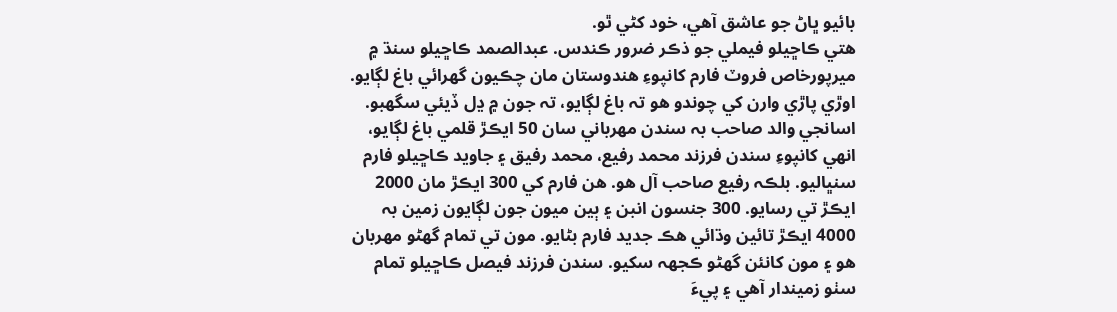بائيو ڀاڻ جو عاشق آهي، خود کڻي ٿو.
هتي ڪاڇيلو فيملي جو ذڪر ضرور ڪندس. عبدالصمد ڪاڇيلو سنڌ ۾ ميرپورخاص فروٽ فارم کانپوءِ هندوستان مان چڪيون گهرائي باغ لڳايو. اوڙي پاڙي وارن کي چوندو هو تہ باغ لڳايو، تہ جون ۾ ڍل ڏيئي سگهبو. اسانجي والد صاحب بہ سندن مھرباني سان 50 ايڪڙ قلمي باغ لڳايو، انھي کانپوءِ سندن فرزند محمد رفيع، محمد رفيق ۽ جاويد ڪاڇيلو فارم سنڀاليو. بلڪہ رفيع صاحب آل هو. هن فارم کي 300 ايڪڙ مان 2000 ايڪڙ تي رسايو. 300 جنسون انبن ۽ ٻين ميون جون لڳايون زمين بہ 4000 ايڪڙ تائين وڌائي هڪ جديد فارم بڻايو. مون تي تمام گهڻو مھربان هو ۽ مون کانئن گهڻو ڪجهہ سکيو. سندن فرزند فيصل ڪاڇيلو تمام سٺو زميندار آهي ۽ پيءَ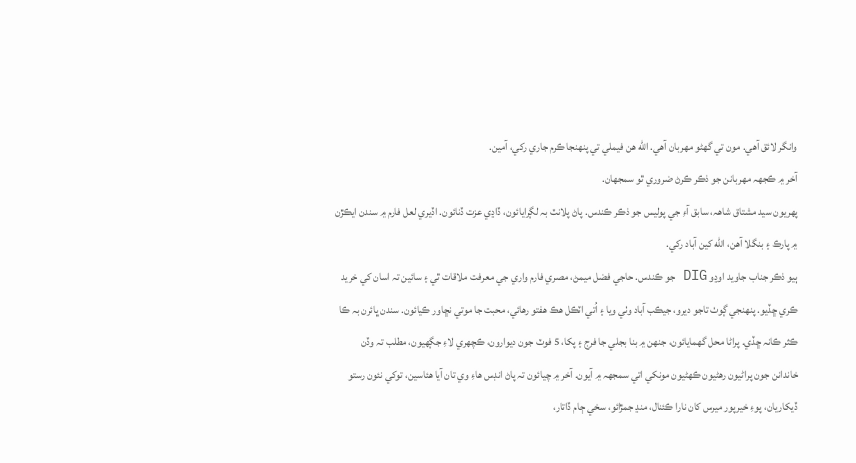وانگر لائق آهي. مون تي گهڻو مھربان آهي. الله هن فيملي تي پنھنجا ڪرم جاري رکي، آمين.
آخر ۾ ڪجهہ مھربانن جو ذڪر ڪرڻ ضروري ٿو سمجهان.
پھريون سيد مشتاق شاھہ، سابق آءِ جي پوليس جو ذڪر ڪندس. پاڻ پلانٽ بہ لڳرايائون، ڏاڍي عزت ڏنائون. اڏيري لعل فارم ۾ سندن ايڪڙن ۾ پارڪ ۽ بنگلا آهن، الله کين آباد رکي.
ٻيو ذڪر جناب جاويد اوڍو DIG جو ڪندس. حاجي فضل ميمڻ، مصري فارم واري جي معرفت ملاقات ٿي ۽ سائين تہ اسان کي خريد ڪري ڇڏيو. پنھنجي ڳوٺ تاجو ديرو، جيڪب آباد وٺي ويا ۽ اُتي اٽڪل هڪ هفتو رهائي، محبت جا موتي نڇاور ڪيائون. سندن ڀائرن بہ ڪا ڪثر ڪانہ ڇڏي. پراڻا محل گهمايائون، جنھن ۾ بنا بجلي جا فرج ۽ پکا، 5 فوٽ جون ديوارون، ڪچھري لاءِ جڳھيون، مطلب تہ وڏن خاندانن جون پراڻيون رهڻيون ڪھڻيون مونکي اتي سمجهہ ۾ آيون. آخر ۾ چيائون تہ پاڻ انڊس هاءِ وي تان آيا هئاسين، توکي نئون رستو ڏيکاريان، پوءِ خيرپور ميرس کان نارا ڪئنال، منڍ جمڙائو، سخي ڄام ڏاتار،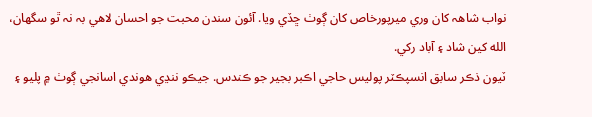نواب شاھہ کان وري ميرپورخاص کان ڳوٺ ڇڏي ويا. آئون سندن محبت جو احسان لاهي بہ نہ ٿو سگهان، الله کين شاد ۽ آباد رکي.
ٽيون ذڪر سابق انسپڪٽر پوليس حاجي اڪبر بجير جو ڪندس. جيڪو ننڍي هوندي اسانجي ڳوٺ ۾ پليو ۽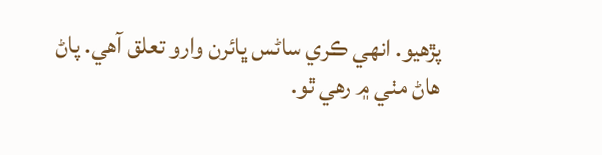پڙهيو. انھي ڪري ساڻس ڀائرن وارو تعلق آهي. پاڻ هاڻ مٺي ۾ رهي ٿو.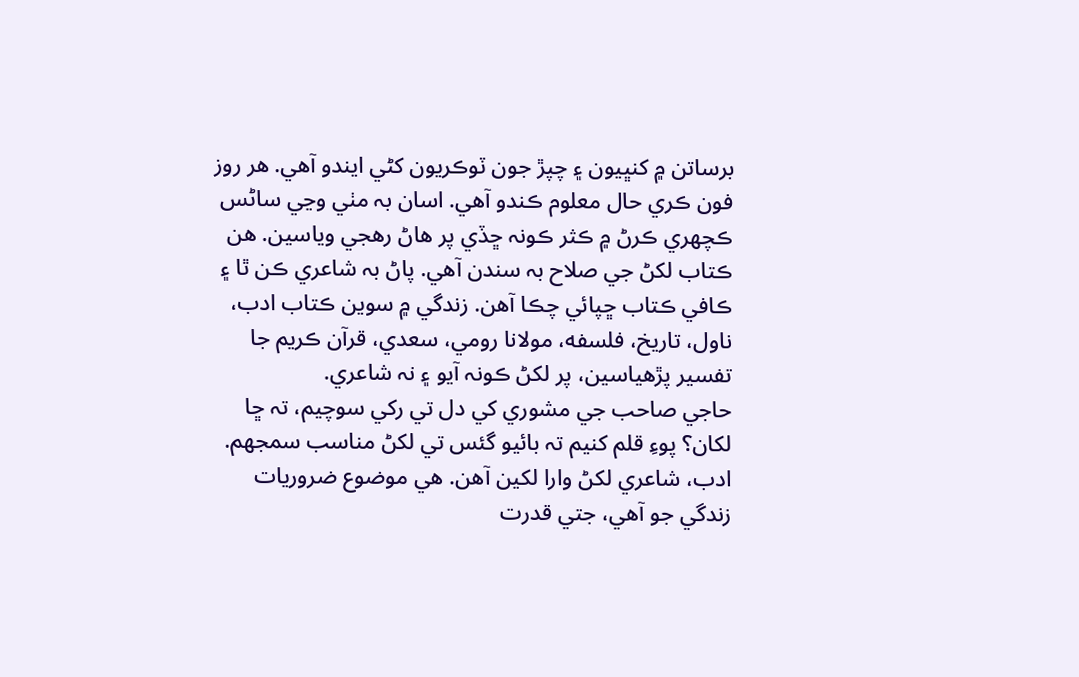برساتن ۾ کنڀيون ۽ چپڙ جون ٽوڪريون کڻي ايندو آهي. هر روز فون ڪري حال معلوم ڪندو آهي. اسان بہ مٺي وڃي ساڻس ڪچھري ڪرڻ ۾ ڪثر ڪونہ ڇڏي پر هاڻ رهجي وياسين. هن ڪتاب لکڻ جي صلاح بہ سندن آهي. پاڻ بہ شاعري ڪن ٿا ۽ ڪافي ڪتاب ڇپائي چڪا آهن. زندگي ۾ سوين ڪتاب ادب، ناول، تاريخ، فلسفه، مولانا رومي، سعدي، قرآن ڪريم جا تفسير پڙهياسين، پر لکڻ ڪونہ آيو ۽ نہ شاعري.
حاجي صاحب جي مشوري کي دل تي رکي سوچيم، تہ ڇا لکان؟ پوءِ قلم کنيم تہ بائيو گئس تي لکڻ مناسب سمجهم. ادب، شاعري لکڻ وارا لکين آهن. هي موضوع ضروريات زندگي جو آهي، جتي قدرت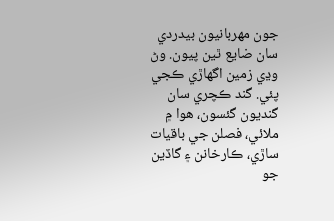جون مھربانيون بيدردي سان ضايع ٿين پيون. وڻ وڍي زمين اگهاڙي ڪجي پئي. گند ڪچري سان گنديون گئسون، هوا ۾ ملائي، فصلن جي باقيات ساڙي، ڪارخانن ۽ گاڏين جو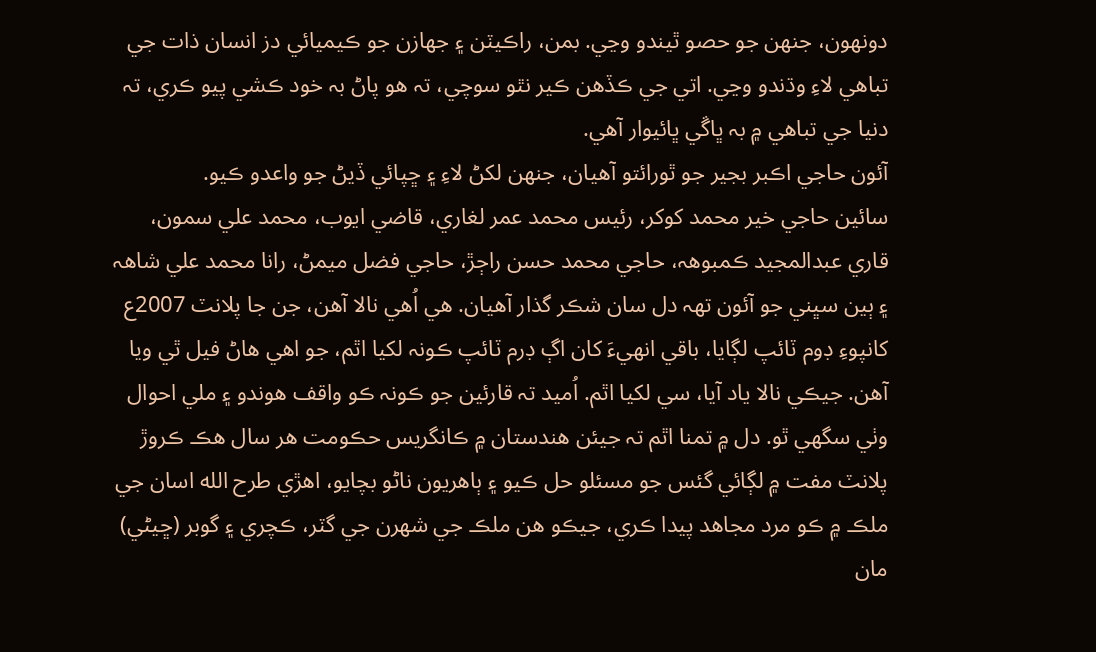دونھون، جنھن جو حصو ٿيندو وڃي. بمن، راڪيٽن ۽ جھازن جو ڪيميائي دز انسان ذات جي تباهي لاءِ وڌندو وڃي. اتي جي ڪڏهن ڪير نٿو سوچي، تہ هو پاڻ بہ خود ڪشي پيو ڪري، تہ دنيا جي تباهي ۾ بہ ڀاڱي ڀائيوار آهي.
آئون حاجي اڪبر بجير جو ٿورائتو آهيان، جنھن لکڻ لاءِ ۽ ڇپائي ڏيڻ جو واعدو ڪيو.
سائين حاجي خير محمد کوکر، رئيس محمد عمر لغاري، قاضي ايوب، محمد علي سمون، قاري عبدالمجيد ڪمبوهہ، حاجي محمد حسن راڄڙ، حاجي فضل ميمڻ، رانا محمد علي شاھہ ۽ ٻين سڀني جو آئون تھہ دل سان شڪر گذار آهيان. هي اُهي نالا آهن، جن جا پلانٽ 2007ع کانپوءِ ڊوم ٽائپ لڳايا، باقي انھيءَ کان اڳ ڊرم ٽائپ ڪونہ لکيا اٿم، جو اهي هاڻ فيل ٿي ويا آهن. جيڪي نالا ياد آيا، سي لکيا اٿم. اُميد تہ قارئين جو ڪونہ ڪو واقف هوندو ۽ ملي احوال وٺي سگهي ٿو. دل ۾ تمنا اٿم تہ جيئن هندستان ۾ ڪانگريس حڪومت هر سال هڪ ڪروڙ پلانٽ مفت ۾ لڳائي گئس جو مسئلو حل ڪيو ۽ ٻاهريون ناڻو بچايو، اهڙي طرح الله اسان جي ملڪ ۾ ڪو مرد مجاهد پيدا ڪري، جيڪو هن ملڪ جي شھرن جي گٽر، ڪچري ۽ گوبر (ڇيڻي) مان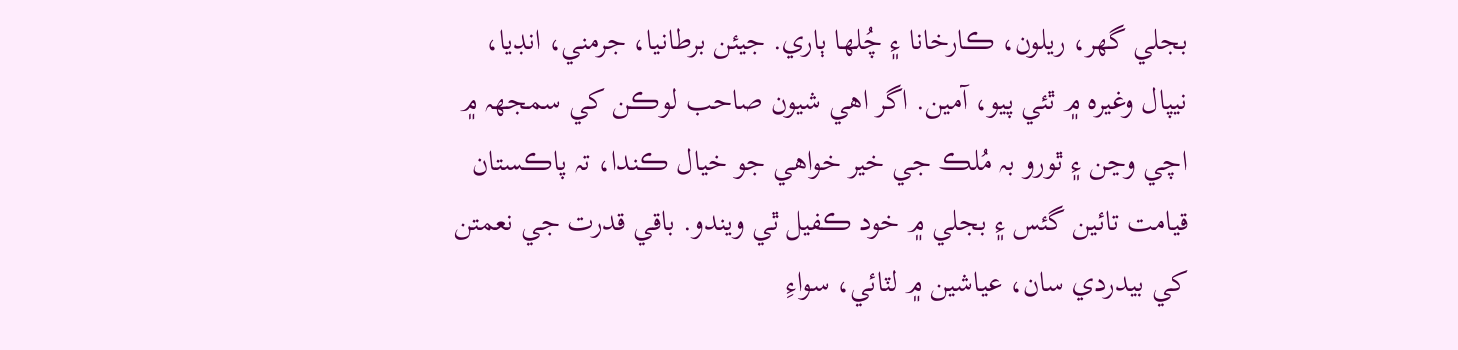بجلي گهر، ريلون، ڪارخانا ۽ چُلھا ٻاري. جيئن برطانيا، جرمني، انڊيا، نيپال وغيرہ ۾ ٿئي پيو، آمين. اگر اهي شيون صاحب لوڪن کي سمجهہ ۾ اچي وڃن ۽ ٿورو بہ مُلڪ جي خير خواهي جو خيال ڪندا، تہ پاڪستان قيامت تائين گئس ۽ بجلي ۾ خود ڪفيل ٿي ويندو. باقي قدرت جي نعمتن کي بيدردي سان، عياشين ۾ لٽائي، سواءِ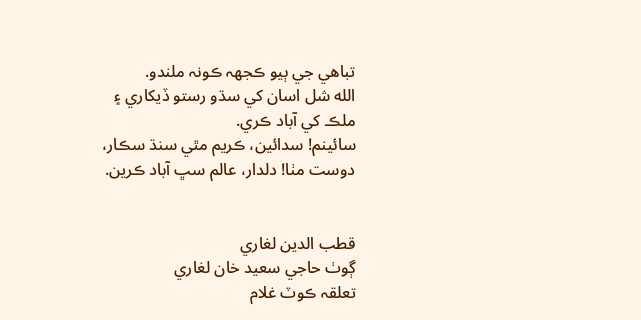تباهي جي ٻيو ڪجهہ ڪونہ ملندو.
الله شل اسان کي سڌو رستو ڏيکاري ۽ ملڪ کي آباد ڪري.
سائينم! سدائين، ڪريم مٿي سنڌ سڪار،
دوست مٺا! دلدار، عالم سڀ آباد ڪرين.


قطب الدين لغاري
ڳوٺ حاجي سعيد خان لغاري
تعلقہ ڪوٽ غلام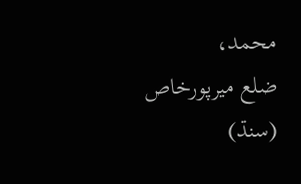محمد،
ضلع ميرپورخاص (سنڌ)